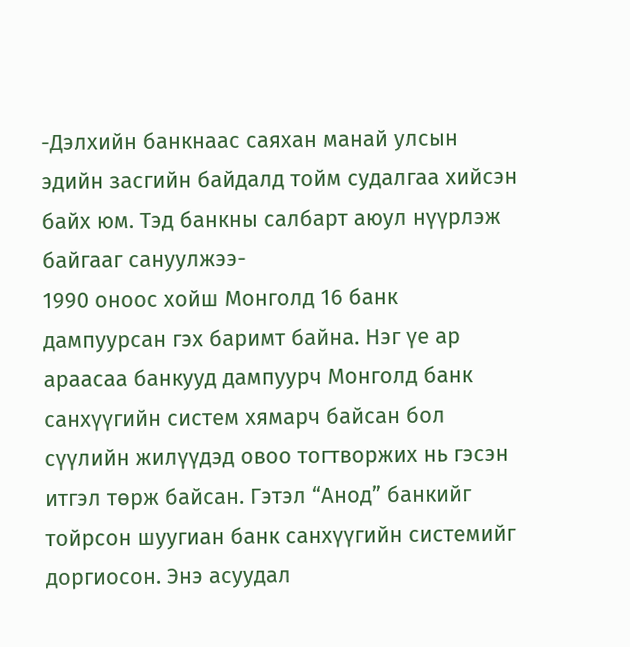-Дэлхийн банкнаас саяхан манай улсын эдийн засгийн байдалд тойм судалгаа хийсэн байх юм. Тэд банкны салбарт аюул нүүрлэж байгааг сануулжээ-
1990 оноос хойш Монголд 16 банк дампуурсан гэх баримт байна. Нэг үе ар араасаа банкууд дампуурч Монголд банк санхүүгийн систем хямарч байсан бол сүүлийн жилүүдэд овоо тогтворжих нь гэсэн итгэл төрж байсан. Гэтэл “Анод” банкийг тойрсон шуугиан банк санхүүгийн системийг доргиосон. Энэ асуудал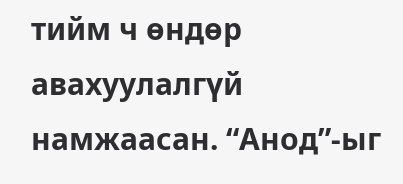тийм ч өндөр авахуулалгүй намжаасан. “Анод”-ыг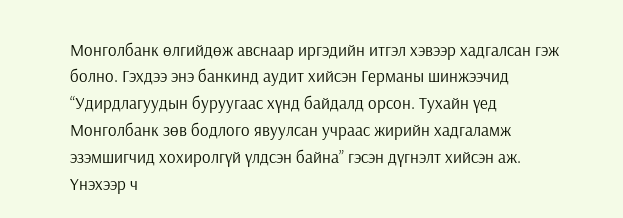Монголбанк өлгийдөж авснаар иргэдийн итгэл хэвээр хадгалсан гэж болно. Гэхдээ энэ банкинд аудит хийсэн Германы шинжээчид “Удирдлагуудын буруугаас хүнд байдалд орсон. Тухайн үед Монголбанк зөв бодлого явуулсан учраас жирийн хадгаламж эзэмшигчид хохиролгүй үлдсэн байна” гэсэн дүгнэлт хийсэн аж. Үнэхээр ч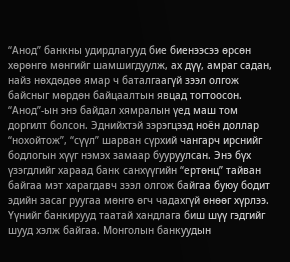“Анод” банкны удирдлагууд бие биенээсээ өрсөн хөрөнгө мөнгийг шамшигдуулж, ах дүү, амраг садан, найз нөхдөдөө ямар ч баталгаагүй зээл олгож байсныг мөрдөн байцаалтын явцад тогтоосон.
“Анод”-ын энэ байдал хямралын үед маш том доргилт болсон. Эднийхтэй зэрэгцээд ноён доллар “нохойтож”, “сүүл” шарван сүрхий чангарч ирснийг бодлогын хүүг нэмэх замаар бууруулсан. Энэ бүх үзэгдлийг хараад банк санхүүгийн “ертөнц” тайван байгаа мэт харагдавч зээл олгож байгаа буюу бодит эдийн засаг руугаа мөнгө өгч чадахгүй өнөөг хүрлээ. Үүнийг банкирууд таатай хандлага биш шүү гэдгийг шууд хэлж байгаа. Монголын банкуудын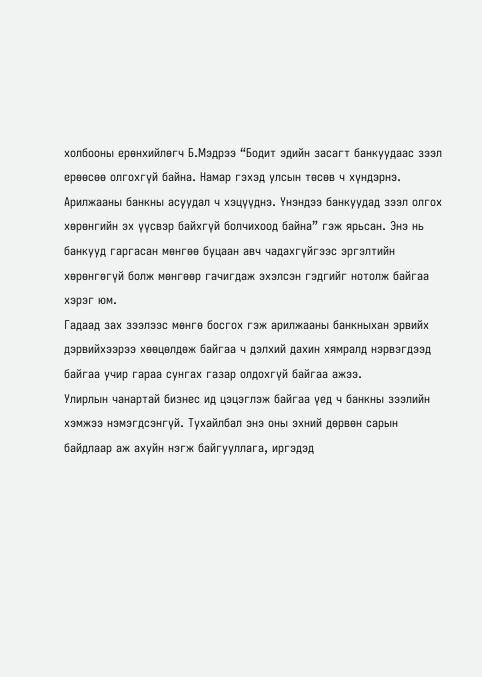холбооны ерөнхийлөгч Б.Мэдрээ “Бодит эдийн засагт банкуудаас зээл ерөөсөө олгохгүй байна. Намар гэхэд улсын төсөв ч хүндэрнэ. Арилжааны банкны асуудал ч хэцүүднэ. Үнэндээ банкуудад зээл олгох хөрөнгийн эх үүсвэр байхгүй болчихоод байна” гэж ярьсан. Энэ нь банкууд гаргасан мөнгөө буцаан авч чадахгүйгээс эргэлтийн хөрөнгөгүй болж мөнгөөр гачигдаж эхэлсэн гэдгийг нотолж байгаа хэрэг юм.
Гадаад зах зээлээс мөнгө босгох гэж арилжааны банкныхан эрвийх дэрвийхээрээ хөөцөлдөж байгаа ч дэлхий дахин хямралд нэрвэгдээд байгаа учир гараа сунгах газар олдохгүй байгаа ажээ.
Улирлын чанартай бизнес ид цэцэглэж байгаа үед ч банкны зээлийн хэмжээ нэмэгдсэнгүй. Тухайлбал энэ оны эхний дөрвөн сарын байдлаар аж ахуйн нэгж байгууллага, иргэдэд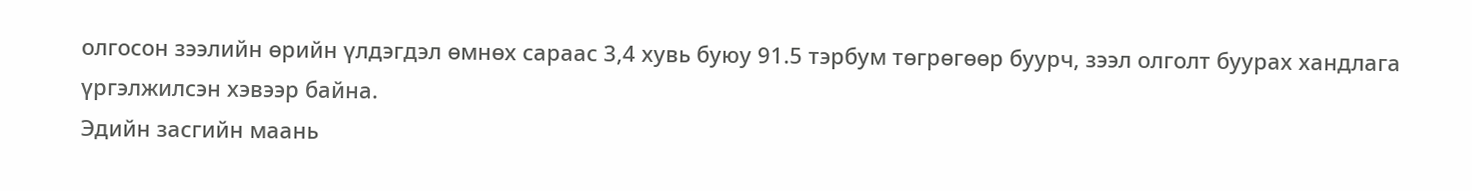олгосон зээлийн өрийн үлдэгдэл өмнөх сараас 3,4 хувь буюу 91.5 тэрбум төгрөгөөр буурч, зээл олголт буурах хандлага үргэлжилсэн хэвээр байна.
Эдийн засгийн маань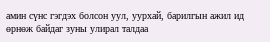амин сүнс гэгдэх болсон уул, уурхай, барилгын ажил ид өрнөж байдаг зуны улирал талдаа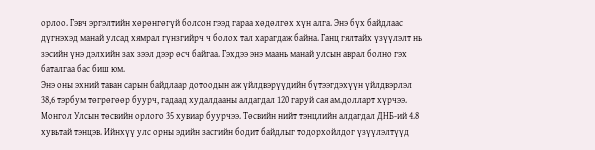орлоо. Гэвч эргэлтийн хөрөнгөгүй болсон гээд гараа хөдөлгөх хүн алга. Энэ бүх байдлаас дүгнэхэд манай улсад хямрал гүнзгийрч ч болох тал харагдаж байна. Ганц гялтайх үзүүлэлт нь зэсийн үнэ дэлхийн зах зээл дээр өсч байгаа. Гэхдээ энэ маань манай улсын аврал болно гэх баталгаа бас биш юм.
Энэ оны эхний таван сарын байдлаар дотоодын аж үйлдвэрүүдийн бүтээгдэхүүн үйлдвэрлэл 38,6 тэрбум төгрөгөөр буурч, гадаад худалдааны алдагдал 120 гаруй сая ам.долларт хүрчээ. Монгол Улсын төсвийн орлого 35 хувиар буурчээ. Төсвийн нийт тэнцлийн алдагдал ДНБ-ий 4.8 хувьтай тэнцэв. Ийнхүү улс орны эдийн засгийн бодит байдлыг тодорхойлдог үзүүлэлтүүд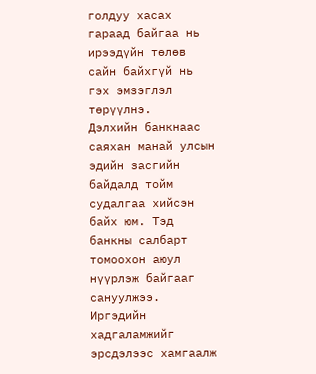голдуу хасах гараад байгаа нь ирээдүйн төлөв сайн байхгүй нь гэх эмзэглэл төрүүлнэ.
Дэлхийн банкнаас саяхан манай улсын эдийн засгийн байдалд тойм судалгаа хийсэн байх юм. Тэд банкны салбарт томоохон аюул нүүрлэж байгааг сануулжээ. Иргэдийн хадгаламжийг эрсдэлээс хамгаалж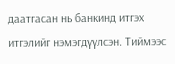даатгасан нь банкинд итгэх итгэлийг нэмэгдүүлсэн. Тиймээс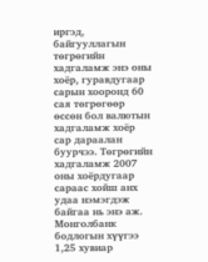иргэд, байгууллагын төгрөгийн хадгаламж энэ оны хоёр, гуравдугаар сарын хооронд 60 сая төгрөгөөр өссөн бол валютын хадгаламж хоёр сар дараалан буурчээ. Төгрөгийн хадгаламж 2007 оны хоёрдугаар сараас хойш анх удаа нэмэгдэж байгаа нь энэ аж.
Монголбанк бодлогын хүүгээ 1,25 хувиар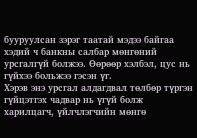бууруулсан зэрэг таатай мэдээ байгаа хэдий ч банкны салбар мөнгөний урсгалгүй болжээ. Өөрөөр хэлбэл, цус нь гүйхээ больжээ гэсэн үг.
Хэрэв энэ урсгал алдагдвал төлбөр түргэн гүйцэтгэх чадвар нь үгүй болж харилцагч, үйлчлэгчийн мөнгө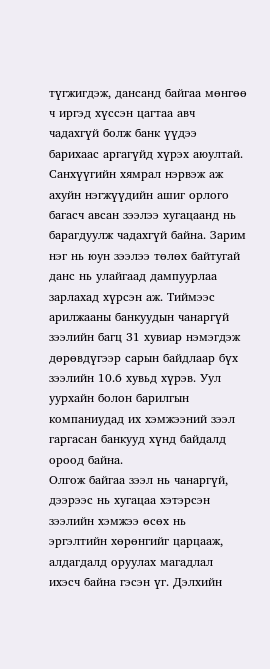түгжигдэж, дансанд байгаа мөнгөө ч иргэд хүссэн цагтаа авч чадахгүй болж банк үүдээ барихаас аргагүйд хүрэх аюултай.
Санхүүгийн хямрал нэрвэж аж ахуйн нэгжүүдийн ашиг орлого багасч авсан зээлээ хугацаанд нь барагдуулж чадахгүй байна. Зарим нэг нь юун зээлээ төлөх байтугай данс нь улайгаад дампуурлаа зарлахад хүрсэн аж. Тиймээс арилжааны банкуудын чанаргүй зээлийн багц 31 хувиар нэмэгдэж дөрөвдүгээр сарын байдлаар бүх зээлийн 10.6 хувьд хүрэв. Уул уурхайн болон барилгын компаниудад их хэмжээний зээл гаргасан банкууд хүнд байдалд ороод байна.
Олгож байгаа зээл нь чанаргүй, дээрээс нь хугацаа хэтэрсэн зээлийн хэмжээ өсөх нь эргэлтийн хөрөнгийг царцааж, алдагдалд оруулах магадлал ихэсч байна гэсэн үг. Дэлхийн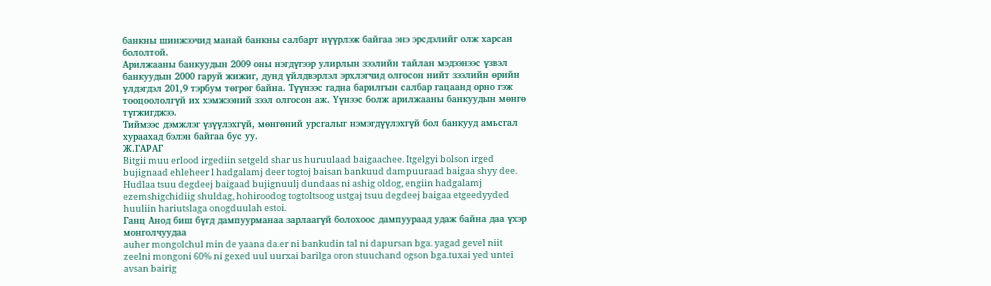банкны шинжээчид манай банкны салбарт нүүрлэж байгаа энэ эрсдэлийг олж харсан бололтой.
Арилжааны банкуудын 2009 оны нэгдүгээр улирлын зээлийн тайлан мэдээнээс үзвэл банкуудын 2000 гаруй жижиг, дунд үйлдвэрлэл эрхлэгчид олгосон нийт зээлийн өрийн үлдэгдэл 201,9 тэрбум төгрөг байна. Түүнээс гадна барилгын салбар гацаанд орно гэж тооцоололгүй их хэмжээний зээл олгосон аж. Үүнээс болж арилжааны банкуудын мөнгө түгжигджээ.
Тиймээс дэмжлэг үзүүлэхгүй, мөнгөний урсгалыг нэмэгдүүлэхгүй бол банкууд амьсгал хураахад бэлэн байгаа бус уу.
Ж.ГАРАГ
Bitgii muu erlood irgediin setgeld shar us huruulaad baigaachee. Itgelgyi bolson irged bujignaad ehleheer l hadgalamj deer togtoj baisan bankuud dampuuraad baigaa shyy dee. Hudlaa tsuu degdeej baigaad bujignuulj dundaas ni ashig oldog, engiin hadgalamj ezemshigchidiig shuldag, hohiroodog togtoltsoog ustgaj tsuu degdeej baigaa etgeedyyded huuliin hariutslaga onogduulah estoi.
Ганц Анод биш бүгд дампуурманаа зарлаагүй болохоос дампуураад удаж байна даа үхэр монголчуудаа
auher mongolchul min de yaana da.er ni bankudin tal ni dapursan bga. yagad gevel niit zeelni mongoni 60% ni gexed uul uurxai barilga oron stuuchand ogson bga.tuxai yed untei avsan bairig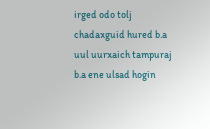irged odo tolj chadaxguid hured b.a uul uurxaich tampuraj b.a ene ulsad hogin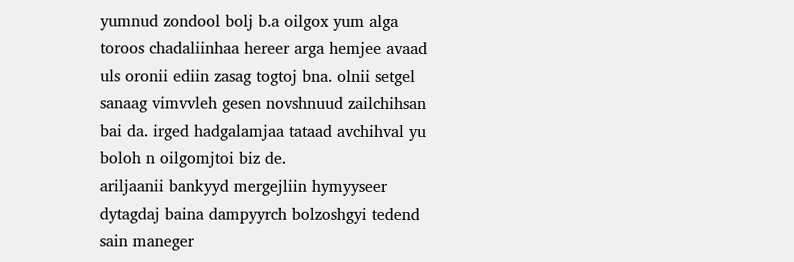yumnud zondool bolj b.a oilgox yum alga
toroos chadaliinhaa hereer arga hemjee avaad uls oronii ediin zasag togtoj bna. olnii setgel sanaag vimvvleh gesen novshnuud zailchihsan bai da. irged hadgalamjaa tataad avchihval yu boloh n oilgomjtoi biz de.
ariljaanii bankyyd mergejliin hymyyseer dytagdaj baina dampyyrch bolzoshgyi tedend sain maneger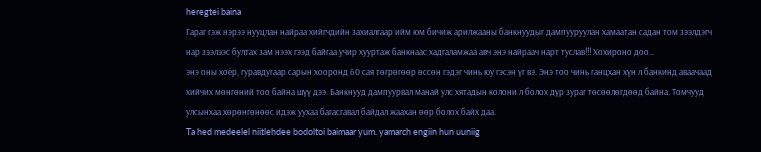heregtei baina
Гараг гэж нэрээ нууцлан найраа хийгчдийн захиалгаар ийм юм бичиж арилжааны банкнуудыг дампууруулан хамаатан садан том зээлдэгч нар зээлээс бултах зам нээх гээд байгаа учир хууртаж банкнаас хадгаламжаа авч энэ найраач нарт туслав!!! Хохироно доо…
энэ оны хоёр, гуравдугаар сарын хооронд 60 сая төгрөгөөр өссөн гэдэг чинь юу гэсэн үг вэ. Энэ тоо чинь ганцхан хүн л банкинд аваачаад хийчих мөнгөний тоо байна шүү дээ. Банкнууд дампуурвал манай улс хятадын колони л болох дүр зураг төсөөлөгдөөд байна. Томчууд улсынхаа хөрөнгөнөөс идэж уухаа багасгавал байдал жаахан өөр болох байх даа.
Ta hed medeelel niitlehdee bodoltoi baimaar yum. yamarch engiin hun uuniig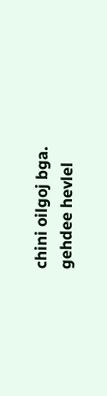chini oilgoj bga. gehdee hevlel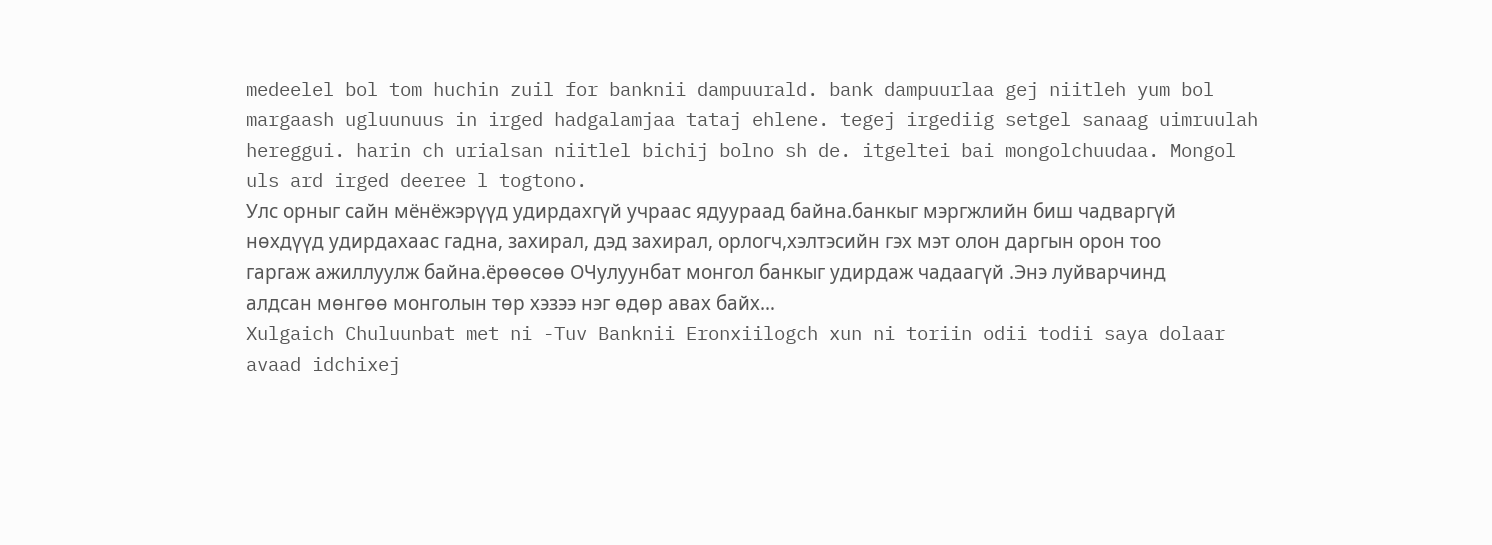medeelel bol tom huchin zuil for banknii dampuurald. bank dampuurlaa gej niitleh yum bol margaash ugluunuus in irged hadgalamjaa tataj ehlene. tegej irgediig setgel sanaag uimruulah hereggui. harin ch urialsan niitlel bichij bolno sh de. itgeltei bai mongolchuudaa. Mongol uls ard irged deeree l togtono.
Улс орныг сайн мёнёжэрүүд удирдахгүй учраас ядуураад байна.банкыг мэргжлийн биш чадваргүй нөхдүүд удирдахаас гадна, захирал, дэд захирал, орлогч,хэлтэсийн гэх мэт олон даргын орон тоо гаргаж ажиллуулж байна.ёрөөсөө ОЧулуунбат монгол банкыг удирдаж чадаагүй .Энэ луйварчинд алдсан мөнгөө монголын төр хэзээ нэг өдөр авах байх…
Xulgaich Chuluunbat met ni -Tuv Banknii Eronxiilogch xun ni toriin odii todii saya dolaar avaad idchixej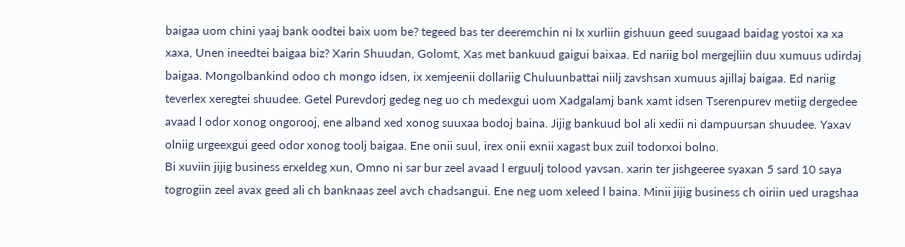baigaa uom chini yaaj bank oodtei baix uom be? tegeed bas ter deeremchin ni Ix xurliin gishuun geed suugaad baidag yostoi xa xa xaxa, Unen ineedtei baigaa biz? Xarin Shuudan, Golomt, Xas met bankuud gaigui baixaa. Ed nariig bol mergejliin duu xumuus udirdaj baigaa. Mongolbankind odoo ch mongo idsen, ix xemjeenii dollariig Chuluunbattai niilj zavshsan xumuus ajillaj baigaa. Ed nariig teverlex xeregtei shuudee. Getel Purevdorj gedeg neg uo ch medexgui uom Xadgalamj bank xamt idsen Tserenpurev metiig dergedee avaad l odor xonog ongorooj, ene alband xed xonog suuxaa bodoj baina. Jijig bankuud bol ali xedii ni dampuursan shuudee. Yaxav olniig urgeexgui geed odor xonog toolj baigaa. Ene onii suul, irex onii exnii xagast bux zuil todorxoi bolno.
Bi xuviin jijig business erxeldeg xun, Omno ni sar bur zeel avaad l erguulj tolood yavsan. xarin ter jishgeeree syaxan 5 sard 10 saya togrogiin zeel avax geed ali ch banknaas zeel avch chadsangui. Ene neg uom xeleed l baina. Minii jijig business ch oiriin ued uragshaa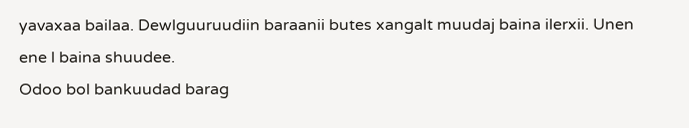yavaxaa bailaa. Dewlguuruudiin baraanii butes xangalt muudaj baina ilerxii. Unen ene l baina shuudee.
Odoo bol bankuudad barag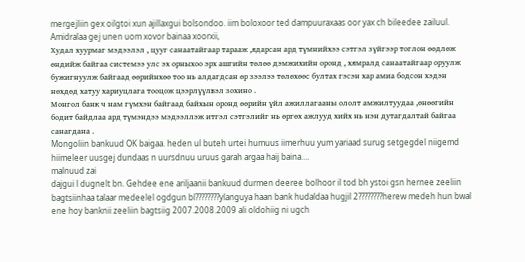mergejliin gex oilgtoi xun ajillaxgui bolsondoo. iim boloxoor ted dampuuraxaas oor yax ch bileedee zailuul. Amidralaa gej unen uom xovor bainaa xoorxii,
Худал хуурмаг мэдээлэл , цууг санаатайгаар тарааж ,ядарсан ард түмнийхээ сэтгэл зүйгээр тоглон өөдлөж өндийж байгаа системээ улс эх орныхоо эрх ашгийн төлөө дэмжихийн оронд , хямралд санаатайгаар оруулж бужигнуулж байгаад өөрийнхөө тоо нь алдагдсан өр зээлээ төлөхөөс бултах гэсэн хар амиа бодсон хэдэн нөхдөд хатуу хариуцлага тооцож цээрлүүлвэл зохино .
Монгол банк ч нам гүмхэн байгаад байхын оронд өөрийн үйл ажиллагааны ололт амжилтуудаа ,өнөөгийн бодит байдлаа ард түмэндээ мэдээллэж итгэл сэтгэлийг нь өргөх ажлууд хийх нь нэн дутагдалтай байгаа санагдана .
Mongoliin bankuud OK baigaa. heden ul buteh urtei humuus iimerhuu yum yariaad surug setgegdel niigemd hiimeleer uusgej dundaas n uursdnuu uruus garah argaa haij baina….
malnuud zai
dajgui l dugnelt bn. Gehdee ene ariljaanii bankuud durmen deeree bolhoor il tod bh ystoi gsn hernee zeeliin bagtsiinhaa talaar medeelel ogdgun bl????????ylanguya haan bank hudaldaa hugjil 2????????herew medeh hun bwal ene hoy banknii zeeliin bagtsiig 2007.2008.2009 ali oldohiig ni ugch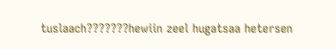tuslaach???????hewiin zeel hugatsaa hetersen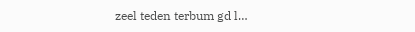zeel teden terbum gd l…